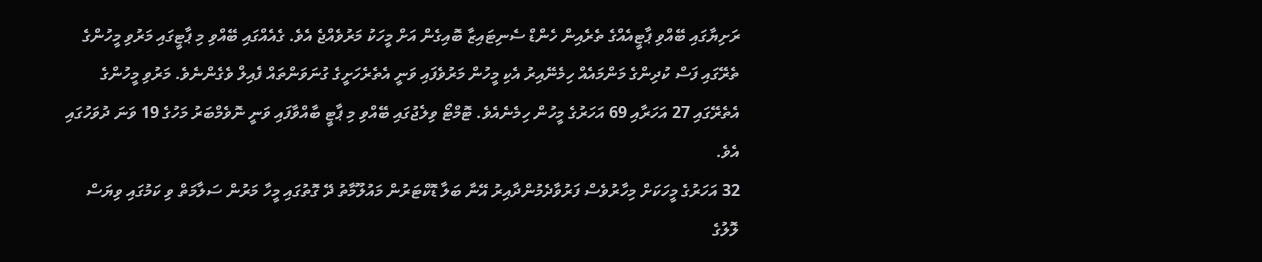ރަށިޔާގައި ބޭއްވި ޕާޓީއެއްގެ ތެރެއިން ހެންޑް ސެނިޓައިޒާ ބޮއިގެން އަށް މީހަކު މަރުވެއްޖެ އެވެ. ގެއެއްގައި ބޭއްވި މި ޕާޓީގައި މަރުވި މީހުންގެ ތެރޭގައި ފަސް ކުދިންގެ މަންމައެއް ހިމެނޭއިރު އެކި މީހުން މަރުވެފައި ވަނީ އެތެރެހަށީގެ ގުނަވަންތައް ފެއިލް ވެގެންނެވެ. މަރުވި މީހުންގެ އެތެރޭގައި 27 އަހަރާއި 69 އަހަރުގެ މީހުން ހިމެނެއެވެ. ޓޮމްޓޯ ވިލެޖުގައި ބޭއްވި މި ޕާޓީ ބާއްވާފައި ވަނީ ނޮވެމްބަރު މަހުގެ 19 ވަނަ ދުވަހުގައި އެވެ.
32 އަހަރުގެ މީހަކަށް މިހާރުވެސް ފަރުވާދެމުންދާއިރު އޭނާ ބަލާ ޑޮކްޓަރުން މައުލޫމާތު ދޭ ގޮތުގައި މީހާ މަރުން ސަލާމަތް ވި ކަމުގައި ވިޔަސް ލޮލުގެ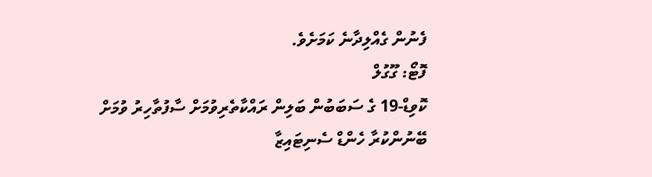ފެނުން ގެއްލިދާނެ ކަމަށެވެ.
ފޮޓޯ: ގޫގުލް
ކޮވިޑް-19 ގެ ސަބަބުން ބަލިން ރައްކާތެރިވުމަށް ސާފުތާހިރު ވުމަށް ބޭނުންކުރާ ހެންޑް ސެނިޓައިޒާ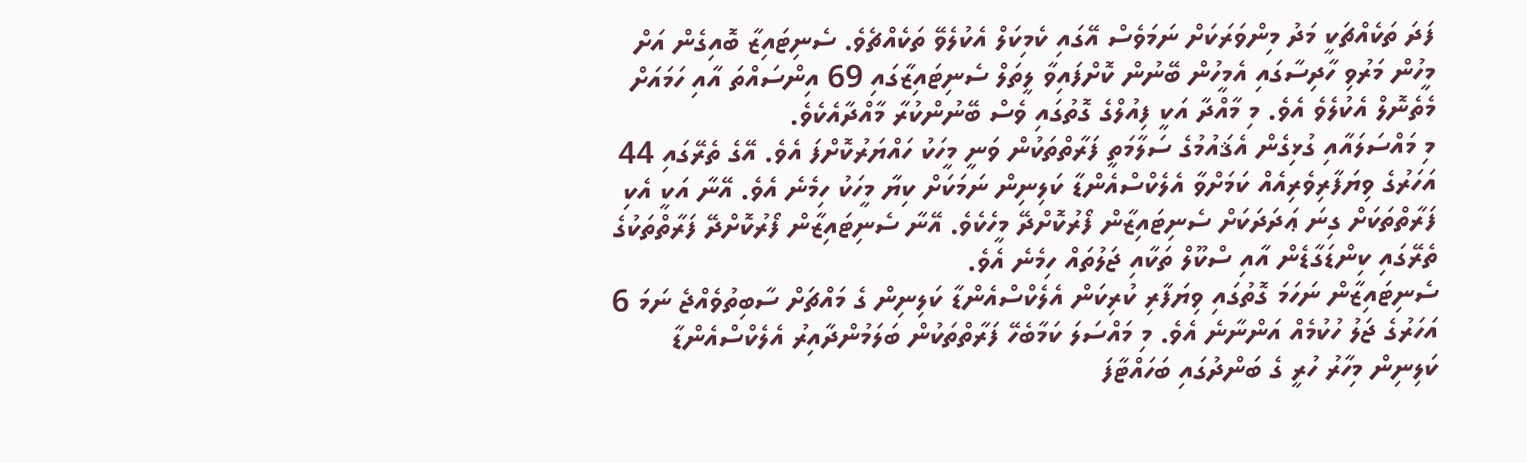ފަދަ ތަކެއްޗަކީ މަދު މިންވަރަކަށް ނަމަވެސް އޭގައި ކެމިކަލް އެކުލެވޭ ތަކެއްޗެވެ. ސެނިޓައިޒާ ބޮއިގެން އަށް މީހުން މަރުވި ހާދިސާގައި އެމީހުން ބޭނުން ކޮށްފައިވާ ލީތަލް ސެނިޓައިޒާގައި 69 އިންސައްތަ އާއި ހަމައަށް މެތެނޮލް އެކުލެވެ އެވެ. މި މާއްދާ އަކީ ފިއުލްގެ ގޮތުގައި ވެސް ބޭނުންކުރާ މާއްދާއެކެވެ.
މި މައްސަލައާއި ގުޅިގެން އެޤައުމުގެ ސަލާމަތީ ފަރާތްތަކުން ވަނީ މީހަކު ހައްޔަރުކޮށްފަ އެވެ. އޭގެ ތެރޭގައި 44 އަހަރުގެ ވިޔަފާރިވެރިއެއް ކަމަށްވާ އެލެކްސްއެންޑާ ކަލިނިން ނަމަކަށް ކިޔާ މީހަކު ހިމެނެ އެވެ. އޭނާ އަކީ އެކި ފަރާތްތަކަށް ގިނަ ޢަދަދަކަށް ސެނިޓައިޒާން ފޯރުކޮށްދޭ މީހެކެވެ. އޭނާ ސެނިޓައިޒާން ފޯރުކޮށްދޭ ފަރާތްތަކުގެ ތެރޭގައި ކިންޑަގާޑެން އާއި ސްކޫލް ތަކާއި ޖަލުތައް ހިމެނެ އެވެ.
ސެނިޓައިޒާން ނަހަމަ ގޮތުގައި ވިޔަފާރި ކުރިކަން އެލެކްސްއެންޑާ ކަލިނިން ގެ މައްޗަށް ސާބިތުވެއްޖެ ނަމަ 6 އަހަރުގެ ޖަލު ހުކުމެއް އަންނާނެ އެވެ. މި މައްސަލަ ކަމާބެހޭ ފަރާތްތަކުން ބަލަމުންދާއިރު އެލެކްސްއެންޑާ ކަލިނިން މިހާރު ހުރީ ގެ ބަންދުގައި ބަހައްޓާފަ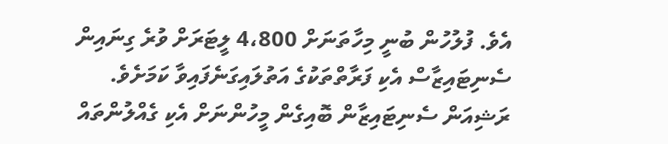އެވެ. ފުލުހުން ބުނީ މިހާތަނަށް 4،800 ލީޓަރަށް ވުރެ ގިނައިން ސެނިޓައިޒާސް އެކި ފަރާތްތަކުގެ އަތުލައިގަނެފައިވާ ކަމަށެވެ.
ރަޝިއަން ސެނިޓައިޒާން ބޮއިގެން މީހުންނަށް އެކި ގެއްލުންތައް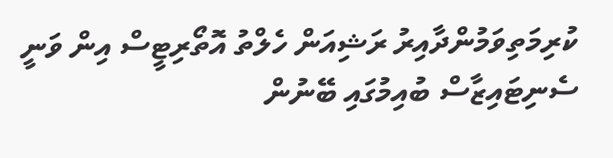ކުރިމަތިވަމުންދާއިރު ރަޝިއަން ހެލްތު އޮތޯރިޓީސް އިން ވަނީ ސެނިޓައިޒާސް ބުއިމުގައި ބޭނުން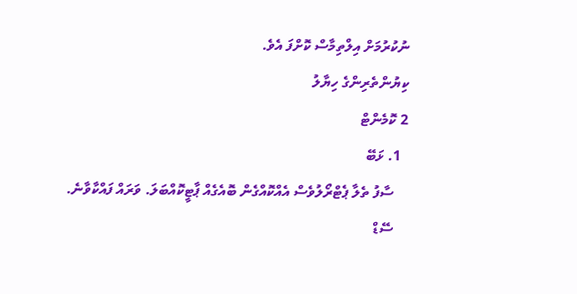ނުކުރުމަށް އިލްތިމާސް ކޮށްފަ އެވެ.
ކިޔުންތެރިންގެ ހިޔާލު
2 ކޮމެންޓް
  1. ޅަބޭ
    ސާފު ތެލާ ޕެޓްރޯލުވެސް އެއްކޮއްގެން ބޮއެގެއް ޕާޓީކޮއްބަލަ. ވަރައް ފައްކާވާނެ.
    ސޭޑް